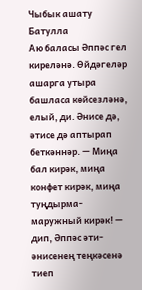Чыбык ашату
Батулла
Аю баласы Әппәс гел киреләнә. Өйдәгеләр ашарга утыра башласа көйсезләнә, елый, ди. Әнисе дә, әтисе дә аптырап беткәннәр. — Миңа бал кирәк, миңа конфет кирәк, миңа туңдырма-маружный кирәк! — дип, Әппәс әти-әнисенең теңкәсенә тиеп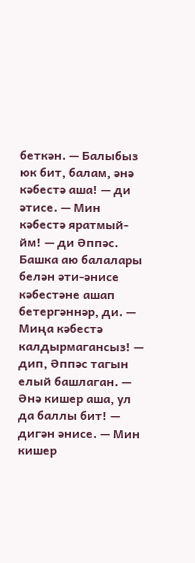беткән. — Балыбыз юк бит, балам, әнә кәбестә аша! — ди әтисе. — Мин кәбестә яратмый-йм! — ди Әппәс. Башка аю балалары белән әти-әнисе кәбестәне ашап бетергәннәр, ди. — Миңа кәбестә калдырмагансыз! — дип, Әппәс тагын елый башлаган. — Әнә кишер аша, ул да баллы бит! — дигән әнисе. — Мин кишер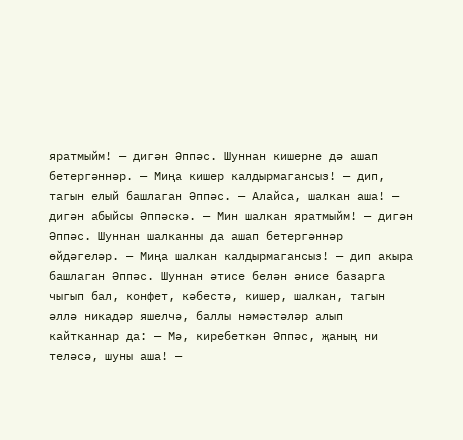яратмыйм! — дигән Әппәс. Шуннан кишерне дә ашап бетергәннәр. — Миңа кишер калдырмагансыз! — дип, тагын елый башлаган Әппәс. — Алайса, шалкан аша! — дигән абыйсы Әппәскә. — Мин шалкан яратмыйм! — дигән Әппәс. Шуннан шалканны да ашап бетергәннәр өйдәгеләр. — Миңа шалкан калдырмагансыз! — дип акыра башлаган Әппәс. Шуннан әтисе белән әнисе базарга чыгып бал, конфет, кәбестә, кишер, шалкан, тагын әллә никадәр яшелчә, баллы нәмәстәләр алып кайтканнар да: — Мә, киребеткән Әппәс, җаның ни теләсә, шуны аша! —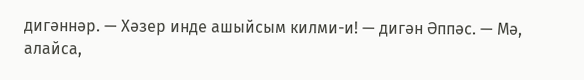дигәннәр. — Хәзер инде ашыйсым килми-и! — дигән Әппәс. — Мә, алайса,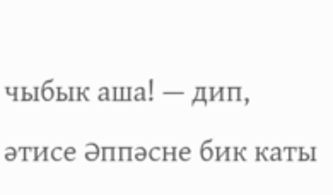чыбык аша! — дип, әтисе Әппәсне бик каты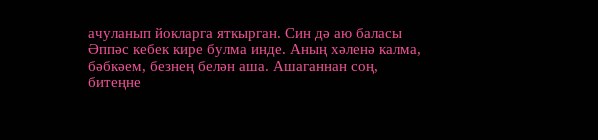ачуланып йокларга яткырган. Син дә аю баласы Әппәс кебек кире булма инде. Аның хәленә калма, бәбкәем, безнең белән аша. Ашаганнан соң, битеңне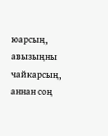юарсың, авызыңны чайкарсың, аннан соң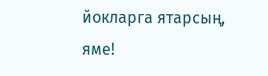йокларга ятарсың, яме!